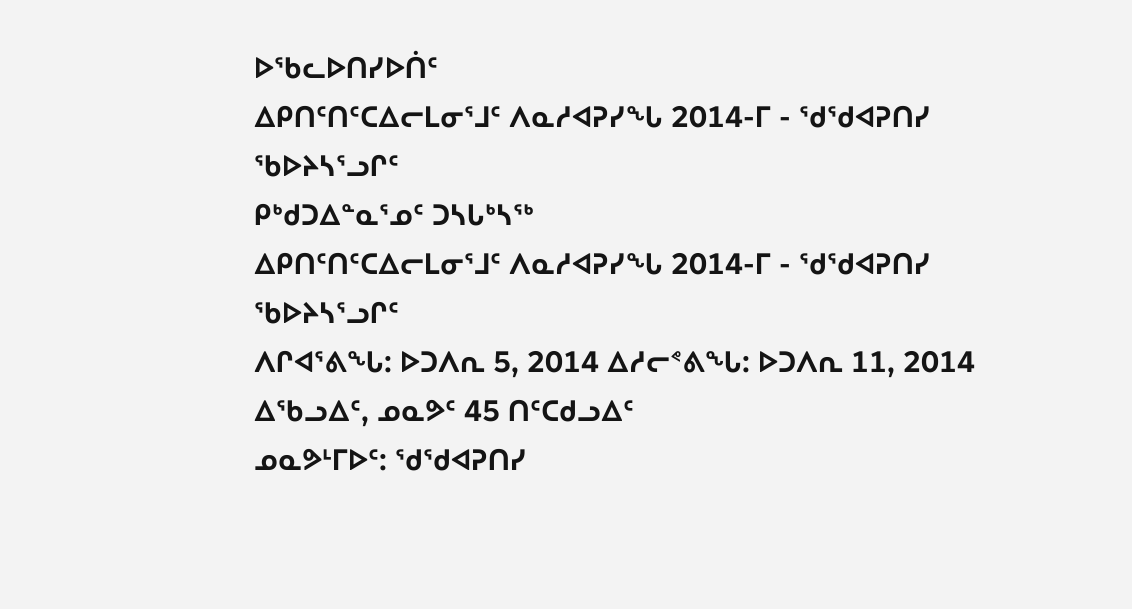ᐅᖃᓚᐅᑎᓯᐅᑏᑦ
ᐃᑭᑎᑦᑎᑦᑕᐃᓕᒪᓂᕐᒧᑦ ᐱᓇᓱᐊᕈᓯᖓ 2014-ᒥ - ᖁᖁᐊᕈᑎᓯ ᖃᐅᔨᓴᕐᓗᒋᑦ
ᑭᒃᑯᑐᐃᓐᓇᕐᓄᑦ ᑐᓴᒐᒃᓴᖅ
ᐃᑭᑎᑦᑎᑦᑕᐃᓕᒪᓂᕐᒧᑦ ᐱᓇᓱᐊᕈᓯᖓ 2014-ᒥ - ᖁᖁᐊᕈᑎᓯ ᖃᐅᔨᓴᕐᓗᒋᑦ
ᐱᒋᐊᕐᕕᖓ: ᐅᑐᐱᕆ 5, 2014 ᐃᓱᓕᕝᕕᖓ: ᐅᑐᐱᕆ 11, 2014
ᐃᖃᓗᐃᑦ, ᓄᓇᕗᑦ 45 ᑎᑦᑕᑯᓗᐃᑦ
ᓄᓇᕗᒻᒥᐅᑦ: ᖁᖁᐊᕈᑎᓯ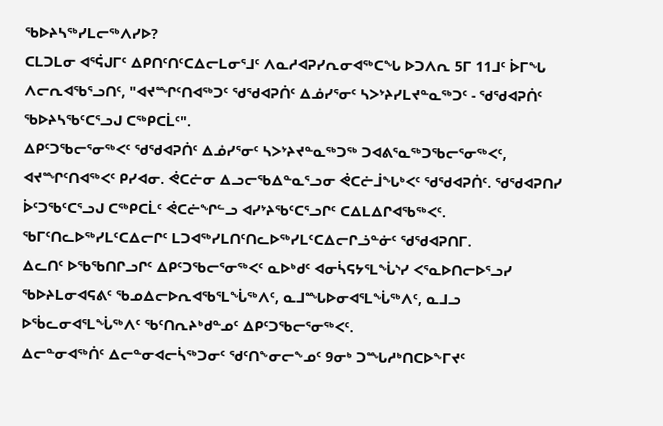ᖃᐅᔨᓴᖅᓯᒪᓕᖅᐱᓯᐅ?
ᑕᒪᑐᒪᓂ ᐊᕐᕌᒍᒥᑦ ᐃᑭᑎᑦᑎᑦᑕᐃᓕᒪᓂᕐᒧᑦ ᐱᓇᓱᐊᕈᓯᕆᓂᐊᖅᑕᖓ ᐅᑐᐱᕆ 5ᒥ 11ᒧᑦ ᐆᒥᖓ ᐱᓕᕆᐊᖃᕐᓗᑎᑦ, "ᐊᔪᙱᑦᑎᐊᖅᑐᑦ ᖁᖁᐊᕈᑏᑦ ᐃᓅᓯᕐᓂᑦ ᓴᐳᔾᔨᓯᒪᔪᓐᓇᖅᑐᑦ - ᖁᖁᐊᕈᑏᑦ ᖃᐅᔨᓴᖃᑦᑕᕐᓗᒍ ᑕᖅᑭᑕᒫᑦ".
ᐃᑭᑦᑐᖃᓕᕐᓂᖅᐸᑦ ᖁᖁᐊᕈᑏᑦ ᐃᓅᓯᕐᓂᑦ ᓴᐳᔾᔨᔪᓐᓇᖅᑐᖅ ᑐᐊᕕᕐᓇᖅᑐᖃᓕᕐᓂᖅᐸᑦ, ᐊᔪᙱᑦᑎᐊᖅᐸᑦ ᑭᓯᐊᓂ. ᕚᑕᓖᓂ ᐃᓗᓕᖃᐃᓐᓇᕐᓗᓂ ᕚᑕᓖᒨᖓᒃᐸᑦ ᖁᖁᐊᕈᑏᑦ. ᖁᖁᐊᕈᑎᓯ ᐆᑦᑐᖃᑦᑕᕐᓗᒍ ᑕᖅᑭᑕᒫᑦ ᕚᑕᓖᖏᓪᓗ ᐊᓯᔾᔨᖃᑦᑕᕐᓗᒋᑦ ᑕᐃᒪᐃᒋᐊᖃᖅᐸᑦ. ᖃᒥᑦᑎᓚᐅᖅᓯᒪᑦᑕᐃᓕᒋᑦ ᒪᑐᐊᖅᓯᒪᑎᑦᑎᓚᐅᖅᓯᒪᑦᑕᐃᓕᒋᓘᓐᓃᑦ ᖁᖁᐊᕈᑎᒥ.
ᐃᓚᑎᑦ ᐅᖃᖃᑎᒋᓗᒋᑦ ᐃᑭᑦᑐᖃᓕᕐᓂᖅᐸᑦ ᓇᐅᒃᑯᑦ ᐊᓂᓵᕋᔭᕐᒪᖔᔅᓯ ᐸᕐᓇᐅᑎᓕᐅᕐᓗᓯ ᖃᐅᔨᒪᓂᐊᕋᕕᑦ ᖃᓄᐃᓕᐅᕆᐊᖃᕐᒪᖔᖅᐱᑦ, ᓇᒧᙵᐅᓂᐊᕐᒪᖔᖅᐱᑦ, ᓇᒧᓗ ᐅᕐᑳᓚᓂᐊᕐᒪᖔᖅᐱᑦ ᖃᑦᑎᕆᔨᒃᑯᓐᓄᑦ ᐃᑭᑦᑐᖃᓕᕐᓂᖅᐸᑦ.
ᐃᓕᓐᓂᐊᖅᑏᑦ ᐃᓕᓐᓂᐊᓕᓵᖅᑐᓂᑦ ᖁᑦᑎᖕᓂᓕᖕᓄᑦ 9ᓂᒃ ᑐᙵᓱᒃᑎᑕᐅᖕᒥᔪᑦ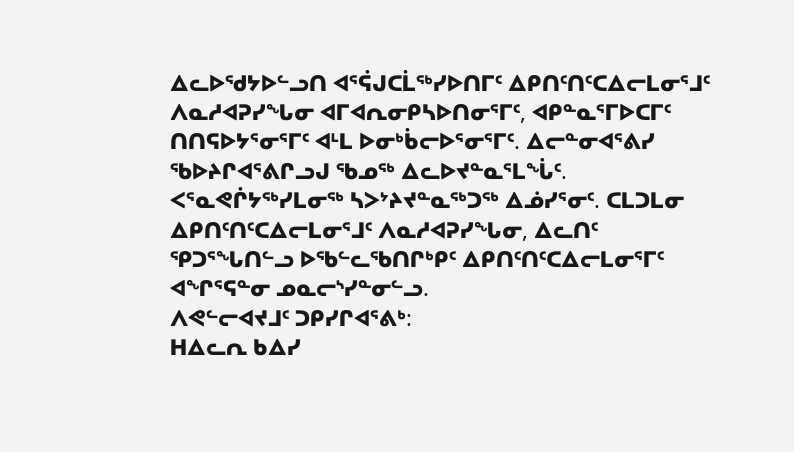ᐃᓚᐅᖁᔭᐅᓪᓗᑎ ᐊᕐᕌᒍᑕᒫᖅᓯᐅᑎᒥᑦ ᐃᑭᑎᑦᑎᑦᑕᐃᓕᒪᓂᕐᒧᑦ ᐱᓇᓱᐊᕈᓯᖓᓂ ᐊᒥᐊᕆᓂᑭᓴᐅᑎᓂᕐᒥᑦ, ᐊᑭᓐᓇᕐᒥᐅᑕᒥᑦ ᑎᑎᕋᐅᔭᕐᓂᕐᒥᑦ ᐊᒻᒪ ᐅᓂᒃᑳᓕᐅᕐᓂᕐᒥᑦ. ᐃᓕᓐᓂᐊᕐᕕᓯ ᖃᐅᔨᒋᐊᕐᕕᒋᓗᒍ ᖃᓄᖅ ᐃᓚᐅᔪᓐᓇᕐᒪᖔᑦ.
ᐸᕐᓇᕙᒌᔭᖅᓯᒪᓂᖅ ᓴᐳᔾᔨᔪᓐᓇᖅᑐᖅ ᐃᓅᓯᕐᓂᑦ. ᑕᒪᑐᒪᓂ ᐃᑭᑎᑦᑎᑦᑕᐃᓕᒪᓂᕐᒧᑦ ᐱᓇᓱᐊᕈᓯᖓᓂ, ᐃᓚᑎᑦ ᕿᑐᕐᖓᑎᓪᓗ ᐅᖃᓪᓚᖃᑎᒋᒃᑭᑦ ᐃᑭᑎᑦᑎᑦᑕᐃᓕᒪᓂᕐᒥᑦ ᐊᖏᕐᕋᓐᓂ ᓄᓇᓕᔅᓯᓐᓂᓪᓗ.
ᐱᕙᓪᓕᐊᔪᒧᑦ ᑐᑭᓯᒋᐊᕐᕕᒃ:
ᕼᐃᓚᕆ ᑲᐃᓯ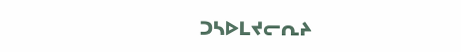ᑐᓴᐅᒪᔪᓕᕆᔨ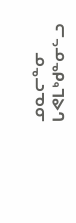ᓄᓇᓕᓐᓂ ᒐᕙᒪᒃᑯᓐᓂᓪᓗ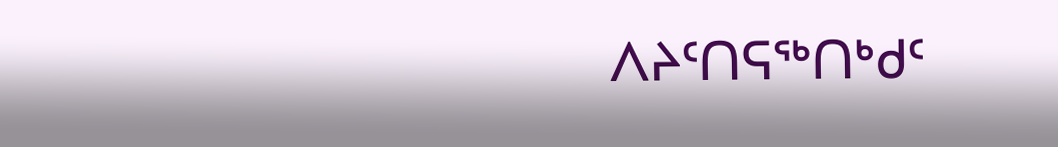ᐱᔨᑦᑎᕋᖅᑎᒃᑯᑦ